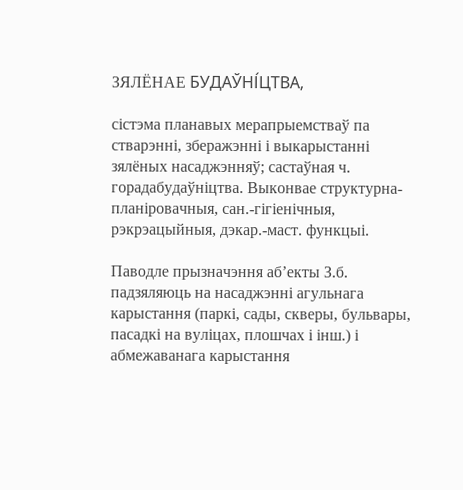ЗЯЛЁНАЕ БУДАЎНІ́ЦТВА,

сістэма планавых мерапрыемстваў па стварэнні, зберажэнні і выкарыстанні зялёных насаджэнняў; састаўная ч. горадабудаўніцтва. Выконвае структурна-планіровачныя, сан.-гігіенічныя, рэкрэацыйныя, дэкар.-маст. функцыі.

Паводле прызначэння аб’екты З.б. падзяляюць на насаджэнні агульнага карыстання (паркі, сады, скверы, бульвары, пасадкі на вуліцах, плошчах і інш.) і абмежаванага карыстання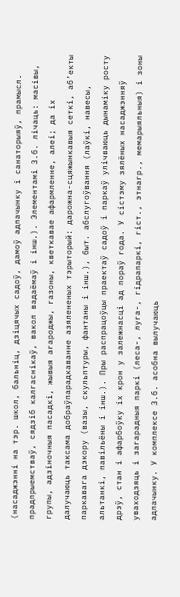(насаджэнні на тэр. школ, бальніц, дзіцячых садоў, дамоў адпачынку і санаторыяў, прамысл. прадпрыемстваў, сядзіб калгаснікаў, вакол вадаёмаў і інш.). Элементамі З.б. лічаць: масівы, групы, адзіночныя пасадкі, жывыя агароджы, газоны, кветкавае афармленне, алеі; да іх далучаюць таксама добраўпарадкаванне азялененых тэрыторый: дарожна-сцяжынкавыя сеткі, аб’екты паркавага дэкору (вазы, скульптуры, фантаны і інш.), быт. абслугоўвання (лаўкі, навесы, альтанкі, павільёны і інш.). Пры распрацоўцы праектаў садоў і паркаў улічваюць дынаміку росту дрэў, стан і афарбоўку іх крон у залежнасці ад пораў года. У сістэму зялёных насаджэнняў уваходзяць і загарадныя паркі (леса-, луга-, гідрапаркі, гіст., этнагр., мемарыяльныя) і зоны адпачынку. У комплексе З.б. асобна вылучаюць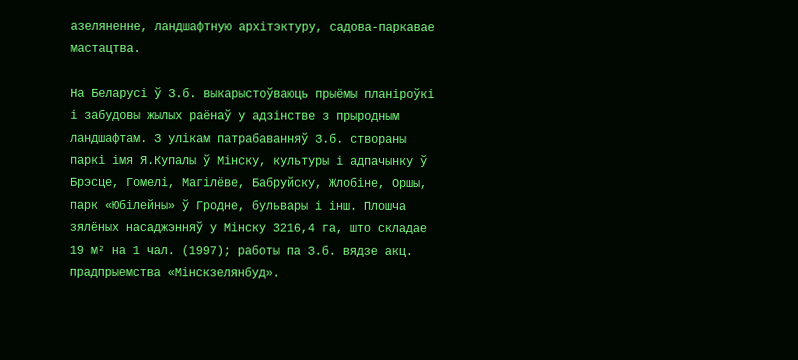азеляненне, ландшафтную архітэктуру, садова-паркавае мастацтва.

На Беларусі ў З.б. выкарыстоўваюць прыёмы планіроўкі і забудовы жылых раёнаў у адзінстве з прыродным ландшафтам. З улікам патрабаванняў З.б. створаны паркі імя Я.Купалы ў Мінску, культуры і адпачынку ў Брэсце, Гомелі, Магілёве, Бабруйску, Жлобіне, Оршы, парк «Юбілейны» ў Гродне, бульвары і інш. Плошча зялёных насаджэнняў у Мінску 3216,4 га, што складае 19 м² на 1 чал. (1997); работы па З.б. вядзе акц. прадпрыемства «Мінскзелянбуд».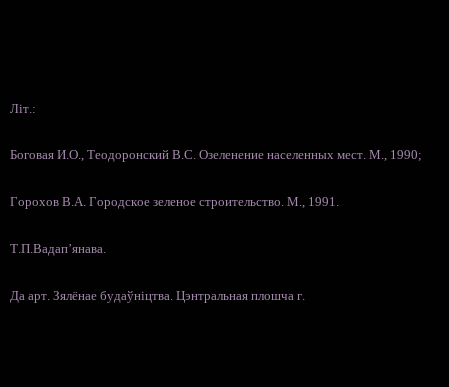Літ.:

Боговая И.О., Теодоронский В.С. Озеленение населенных мест. М., 1990;

Горохов В.А. Городское зеленое строительство. М., 1991.

Т.П.Вадап’янава.

Да арт. Зялёнае будаўніцтва. Цэнтральная плошча г.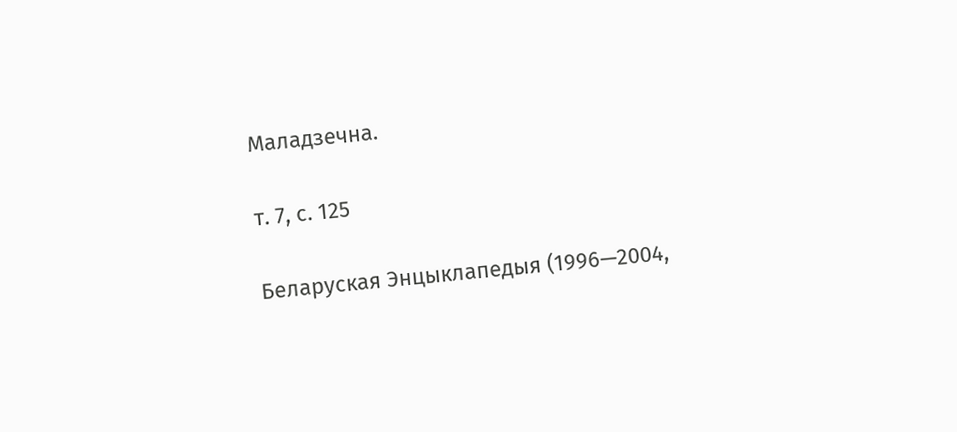Маладзечна.

т. 7, с. 125

Беларуская Энцыклапедыя (1996—2004,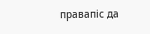правапіс да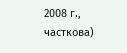2008 г., часткова)